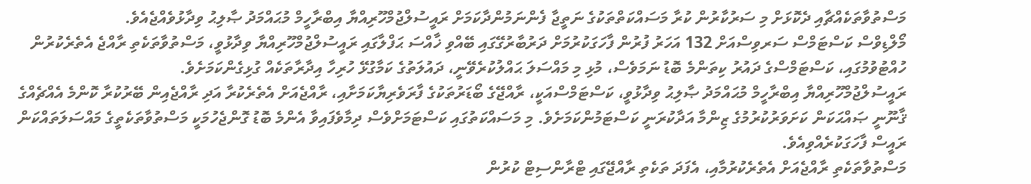މަސްތުވާތަކެއްޗާއި ދެކޮޅަށް މި ސަރުކާރުން ކުރާ މަސައްކަތްތަކުގެ ނަތީޖާ ފެންނަމުންދާކަމަށް ރައީސުލްޖުމްހޫރިއްޔާ އިބްރާހީމް މުޙައްމަދު ޞާލިޙު ވިދާޅުވެއްޖެއެވެ.
މޯލްޑިވްސް ކަސްޓަމްސް ސަރވިސްއަށް 132 އަހަރު ފުރުން ފާހަގަކުރުމަށް ދަރުބާރުގޭގައި ބޭއްވި ޚާއްސަ ޙަފްލާގައި ރައީސުލްޖުމްހޫރިއްޔާ ވިދާޅުވީ، މަސްތުވާތަކެތި ރާއްޖެ އެތެރެކުރުން ހުއްޓުވުމުގައި، ކަސްޓަމްސްގެ ދައުރު ކިތަންމެ ބޮޑު ނަމަވެސް، މުޅި މި މައްސަލަ ޙައްލުކުރެވޭނީ، ދައުލަތުގެ ކަމާގުޅޭ ހުރިހާ އިދާރާތަކެއް ގުޅިގެންކަމަށެވެ.
ރައީސުލްޖުމްހޫރިއްޔާ އިބްރާހީމް މުޙައްމަދު ޞާލިޙު ވިދާޅުވީ، ކަސްޓަމްސްއަކީ، ރާއްޖޭގެ ބޯޑަރުތަކުގެ ފާރަވެރިޔާކަމަށާއި، ރާއްޖެއަށް އެތެރެކުރާ އަދި ރާއްޖެއިން ބޭރުކުރާ ކޮންމެ އެއްޗެއްގެ ޤާނޫނީ ޞައްޙަކަން ކަށަވަރުކުރުމުގެ ޒިންމާ އަދާކުރަނީ ކަސްޓަމުންކަމަށެވެ. މި މަސައްކަތުގައި ކަސްޓަމަށްވެސް ދިމާވެފައިވާ އެންމެ ބޮޑު ގޮންޖެހުމަކީ މަސްތުވާތަކެތީގެ މައްސަލަތައްކަން ރައީސް ފާހަގަކުރެއްވިއެވެ.
މަސްތުވާތަކެތި ރާއްޖެއަށް އެތެރެކުރުމާއި، އެފަދަ ތަކެތި ރާއްޖޭގައި ޓްރާންސިޓް ކުރުން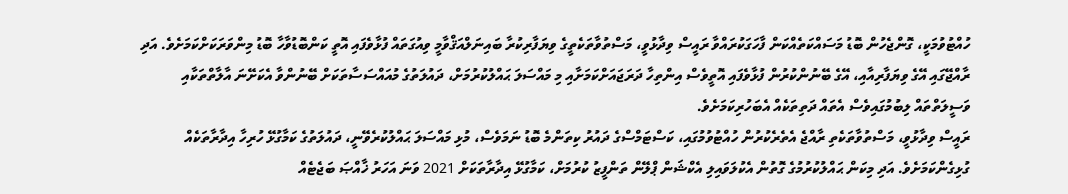ހުއްޓުވުމަކީ، ގޮންޖެހުން ބޮޑު މަސައްކަތެއްކަން ފާހަގަކުރައްވާ ރައީސް ވިދާޅުވީ، މަސްތުވާތަކެތީގެ ވިޔަފާރިކުރާ ބައިނަލްއަޤްވާމީ ވިއުގަތައް ފުޅާވެފައި އޮތީ ކަންބޮޑުވާހާ ބޮޑު މިންވަރަކަށްކަމަށެވެ. އަދި ރާއްޖޭގައި އޭގެ ވިޔަފާރިއާއި، އޭގެ ބޭނުންކުރުން ފުޅާވެފައި އޮތީވެސް އިންތިހާ ދަރަޖައަށްކަމަށާއި މި މައްސަލަ ޙައްލުކުރުމަށް، ދައުލަތުގެ މުއައްސަސާތަކަށް ބޭނުންވާ އެކަށޭނަ އާލާތްތަކާއި ވަސީލަތްތައް ލިބުމުގައިވެސް އެތައް ދަތިތަކެއް އެބަހުރިކަމަށެވެ.
ރައީސް ވިދާޅުވީ، މަސްތުވާތަކެތި ރާއްޖެ އެތެރެކުރުން ހުއްޓުވުމުގައި، ކަސްޓަމްސްގެ ދައުރު ކިތަންމެ ބޮޑު ނަމަވެސް، މުޅި މައްސަލަ ޙައްލުކުރެވޭނީ، ދައުލަތުގެ ކަމާގުޅޭ ހުރިހާ އިދާރާތަކެއް ގުޅިގެންކަމަށެވެ. އަދި މިކަން ޙައްލުކުރުމުގެ ގޮތުން އެކުލަވައިލި އެކްޝަން ޕްލޭން ތަންފީޒު ކުރުމަށް، ކަމާގުޅޭ އިދާރާތަކަށް 2021 ވަނަ އަހަރު ޚާއްޞަ ބަޖެޓެއް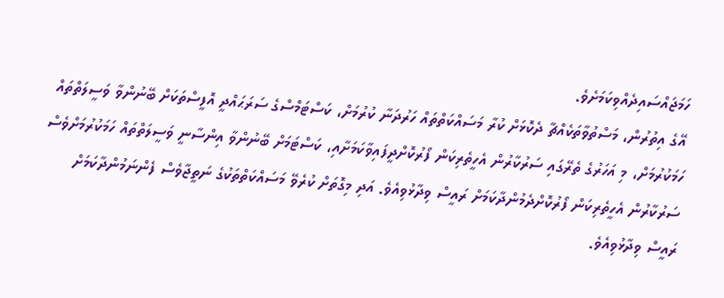ހަމަޖައްސައިދެއްވިކަމަށެވެ.
އޭގެ އިތުރުން، މަސްތުވާތަކެއްޗާ ދެކޮޅަށް ކުރާ މަސައްކަތްތައް ހަރުދަނާ ކުރުމަށް، ކަސްޓަމްސްގެ ސަރަޙައްދީ އޮފީސްތަކަށް ބޭނުންވާ ވަސީލަތްތައް ހަމަކުރުމަށް، މި އަހަރުގެ ތެރޭގައި ސަރުކާރުން އެހީތެރިކަން ފޯރުކޮށްދީފައިވާކަމަށާއި، ކަސްޓަމަށް ބޭނުންވާ އިންސާނީ ވަސީލަތްތައް ހަމަކުރުމަށްވެސް ސަރުކާރުން އެހީތެރިކަން ފޯރުކޮށްދެމުންދާކަމަށް ރައީސް ވިދާޅުވިއެވެ. އަދި މިގޮތަށް ކުރެވޭ މަސައްކަތްތަކުގެ ނަތީޖާވެސް ފެންނަމުންދާކަމަށް ރައީސް ވިދާޅުވިއެވެ.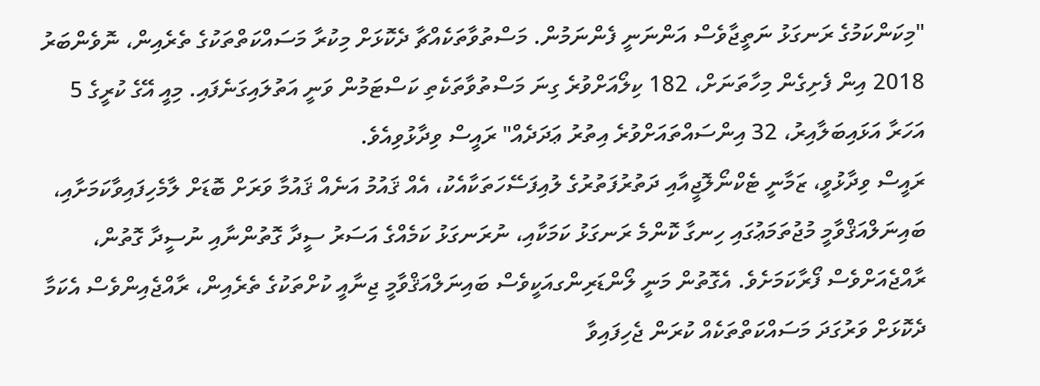"މިކަންކަމުގެ ރަނގަޅު ނަތީޖާވެސް އަންނަނީ ފެންނަމުން. މަސްތުވާތަކެއްޗާ ދެކޮޅަށް މިކުރާ މަސައްކަތްތަކުގެ ތެރެއިން، ނޮވެންބަރު 2018 އިން ފެށިގެން މިހާތަނަށް، 182 ކިލޯއަށްވުރެ ގިނަ މަސްތުވާތަކެތި ކަސްޓަމުން ވަނީ އަތުލައިގަނެފައި. މިއީ އޭގެ ކުރީގެ 5 އަހަރާ އަޅައިބަލާއިރު، 32 އިންސައްތައަށްވުރެ އިތުރު ޢަދަދެއް" ރައީސް ވިދާޅުވިއެވެ.
ރައީސް ވިދާޅުވީ، ޒަމާނީ ޓެކްނޯލޮޖީއާއި ދަތުރުފަތުރުގެ ލުއިފަސޭހަތަކާއެކު، އެއް ޤައުމު އަނެއް ޤައުމާ ވަރަށް ބޮޑަށް ލާމެހިފައިވާކަމަށާއި، ބައިނަލްއަޤްވާމީ މުޖުތަމަޢުގައި ހިނގާ ކޮންމެ ރަނގަޅު ކަމަކާއި، ނުރަނގަޅު ކަމެއްގެ އަސަރު ސީދާ ގޮތުންނާއި ނުސީދާ ގޮތުން، ރާއްޖެއަށްވެސް ފޯރާކަމަށެވެ. އެގޮތުން މަނީ ލޯންޑަރިންގއަކީވެސް ބައިނަލްއަޤްވާމީ ޖިނާއީ ކުށްތަކުގެ ތެރެއިން، ރާއްޖެއިންވެސް އެކަމާ ދެކޮޅަށް ވަރުގަދަ މަސައްކަތްތަކެއް ކުރަން ޖެހިފައިވާ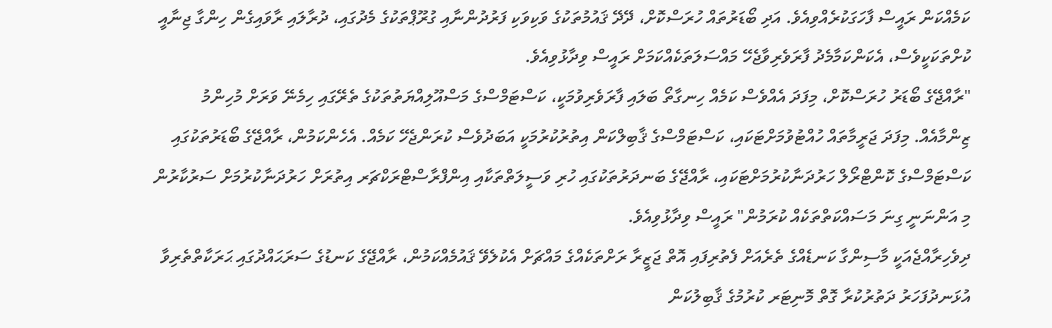ކަމެއްކަން ރައީސް ފާހަގަކުރެއްވިއެވެ. އަދި ބޯޑަރުތައް ހުރަސްކޮށް، ދޭދޭ ޤައުމުތަކުގެ ވަކިވަކި ފަރުދުންނާއި ގުރޫޕްތަކުގެ މެދުގައި، ދުރާލައި ރާވައިގެން ހިންގާ ޖިނާއީ ކުށްތަކަކީވެސް، އެކަންކަމާމެދު ފާރަވެރިވާޖެހޭ މައްސަލަތަކެއްކަމަށް ރައީސް ވިދާޅުވިއެވެ.
"ރާއްޖޭގެ ބޯޑަރު ހުރަސްކޮށް، މިފަދަ އެއްވެސް ކަމެއް ހިނގާތޯ ބަލައި ފާރަވެރިވުމަކީ، ކަސްޓަމްސްގެ މަސްއޫލިއްޔަތުތަކުގެ ތެރޭގައި ހިމެނޭ ވަރަށް މުހިންމު ޒިންމާއެއް. މިފަދަ ޖަރީމާތައް ހުއްޓުވުމަށްޓަކައި، ކަސްޓަމްސްގެ ޤާބިލްކަން އިތުރުކުރުމަކީ އަބަދުވެސް ކުރަންޖެހޭ ކަމެއް. އެހެންކަމުން، ރާއްޖޭގެ ބޯޑަރުތަކުގައި ކަސްޓަމްސްގެ ކޮންޓްރޯލް ހަރުދަނާކުރުމަށްޓަކައި، ރާއްޖޭގެ ބަނދަރުތަކުގައި ހުރި ވަސީލަތްތަކާއި އިންފްރާސްޓްރަކްޗަރ އިތުރަށް ހަރުދަނާކުރުމަށް ސަރުކާރުން މި އަންނަނީ ގިނަ މަސައްކަތްތަކެއް ކުރަމުން" ރައީސް ވިދާޅުވިއެވެ.
ދިވެހިރާއްޖެއަކީ މާސިންގާ ކަނޑެއްގެ ތެރެއަށް ފެތުރިފައި އޮތް ޖަޒީރާ ރަށްތަކެއްގެ މައްޗަށް އެކުލެވޭ ޤައުމެއްކަމުން، ރާއްޖޭގެ ކަނޑުގެ ސަރަޙައްދުގައި ޙަރަކާތްތެރިވާ އުޅަނދުފަހަރު ދަތުރުކުރާ ގޮތް މޮނިޓަރ ކުރުމުގެ ޤާބިލުކަން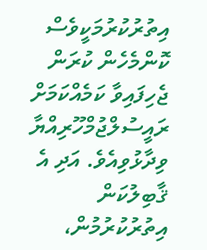އިތުރުކުރުމަކީވެސް ކޮންމެހެން ކުރަން ޖެހިފައިވާ ކަމެއްކަމަށް ރައީސުލްޖުމްހޫރިއްޔާ ވިދާޅުވިއެވެ. އަދި އެ ޤާބިލުކަން އިތުރުކުރުމުން،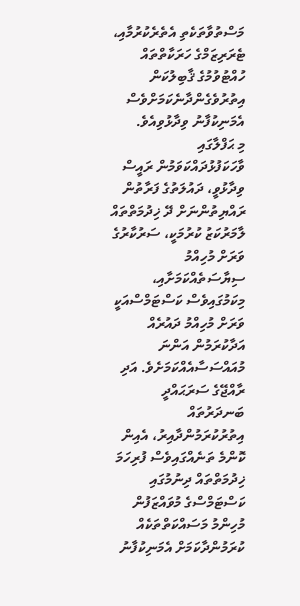މަސްތުވާތަކެތި އެތެރެކުރުމާއި، ޓެރަރިޒަމްގެ ހަރަކާތްތައް ހުއްޓުވުމުގެ ޤާބިލުކަން އިތުރުވެގެންދާނެކަމަށްވެސް އެމަނިކުފާނު ވިދާޅުވިއެވެ.
މި ޙަފްލާގައި ވާހަކަފުޅުދައްކަވަމުން ރައީސް ވިދާޅުވީ، ދައުލަތުގެ ފަރާތުން ރައްޔިތުންނަށް ދޭ ޚިދުމަތްތައް ލާމަރުކަޒު ކުރުމަކީ، ސަރުކާރުގެ ވަރަށް މުހިއްމު ސިޔާސަތެއްކަމަށާއި، މިކަމުގައިވެސް ކަސްޓަމްސްއަކީ ވަރަށް މުހިއްމު ދައުރެއް އަދާކުރަމުން އަންނަ މުއައްސަސާއެއްކަމަށެވެ. އަދި ރާއްޖޭގެ ސަރަޙައްދީ ބަނދަރުތައް އިތުރުކުރަމުންދާއިރު، އެއިން ކޮންމެ ތަނެއްގައިވެސް ފުރިހަމަ ޚިދުމަތްތައް ދިނުމުގައި ކަސްޓަމްސްގެ މުވައްޒަފުން މުހިންމު މަސައްކަތްތަކެއް ކުރަމުންދާކަމަށް އެމަނިކުފާނު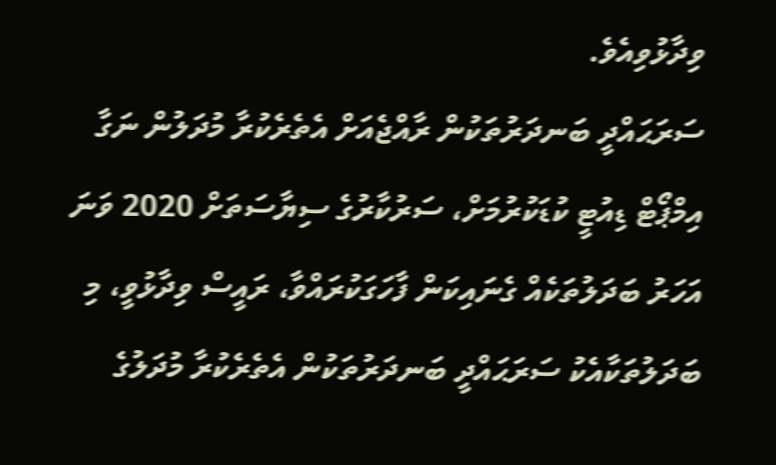ވިދާޅުވިއެވެ.
ސަރަޙައްދީ ބަނދަރުތަކުން ރާއްޖެއަށް އެތެރެކުރާ މުދަލުން ނަގާ އިމްޕޯޓް ޑިއުޓީ ކުޑަކުރުމަށް، ސަރުކާރުގެ ސިޔާސަތަށް 2020 ވަނަ އަހަރު ބަދަލުތަކެއް ގެނައިކަން ފާހަގަކުރައްވާ، ރައީސް ވިދާޅުވީ، މި ބަދަލުތަކާއެކު ސަރަޙައްދީ ބަނދަރުތަކުން އެތެރެކުރާ މުދަލުގެ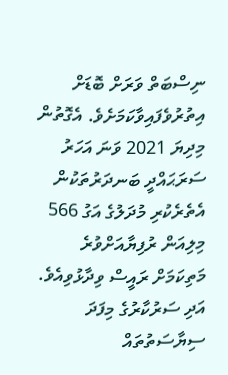ނިސްބަތް ވަރަށް ބޮޑަށް އިތުރުވެފައިވާކަމަށެވެ. އެގޮތުން މިދިޔަ 2021 ވަނަ އަހަރު ސަރަޙައްދީ ބަނދަރުތަކުން އެތެރެކުރި މުދަލުގެ އަގު 566 މިލިއަން ރުފިޔާއަށްވުރެ މަތިކަމަށް ރައީސް ވިދާޅުވިއެވެ. އަދި ސަރުކާރުގެ މިފަދަ ސިޔާސަތުތައް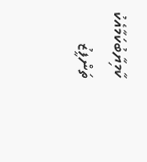ކާމިޔާބުކަމާއެކު ތަންފީޒު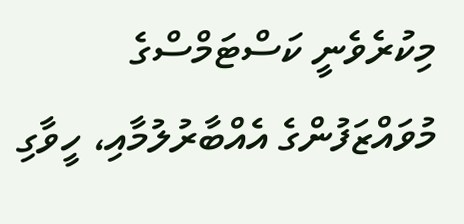މިކުރެވެނީ ކަސްޓަމްސްގެ މުވައްޒަފުންގެ އެއްބާރުލުމާއި، ހީވާގި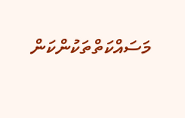މަސައްކަތްތަކުންކަން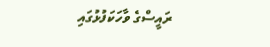ރައީސްގެ ވާހަކަފުޅުގައި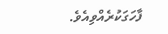ފާހަގަކުރެއްވިއެވެ.